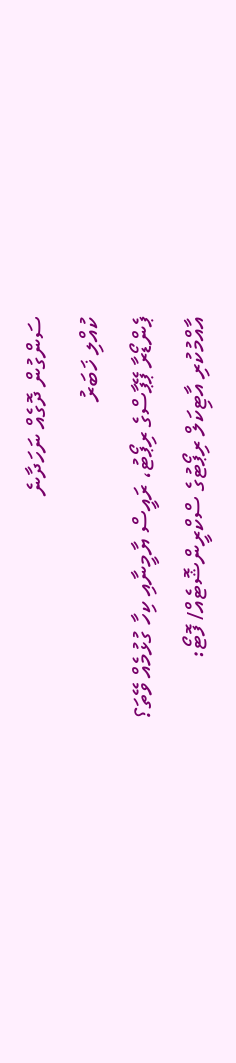ސަންގުން ދޮގެއް ނަހަދާނެ
ކުއްލި ޚަބަރު
ޕެންޑޯރާ ޕޭޕާސްގެ ރިޕޯޓު، ރައީސް ޔާމީނާއި ކިހާ ގުޅުމެއް ވޭތަ؟
އާއްމުކުރި އާޓިކަލް ރިޕޯޓުގެ ސްކްރީންޝޮޓެއް/ ފޮޓޯ: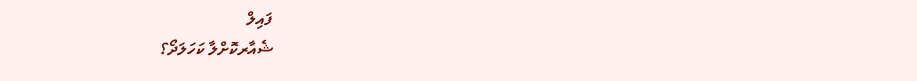ފައިލް
ޝެއާރކޮށްލާ ކަހަލަދޯ؟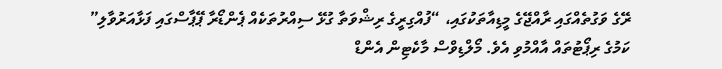ރޭގެ ވަގުތެއްގައި ރާއްޖޭގެ މީޑިއާތަކުގައި، “ފުއްގިރީގެ ރިޝްވަތާ ގުޅޭ ސިއްރުތަކެއް ޕެންޑޯރާ ޕޭޕާސްގައި ފަޅާއަރުވާލި” ކަމުގެ ރިޕޯޓުތައް އާއްމުވި އެވެ. މޯލްޑިވްސް މާކެޓިން އެންޑް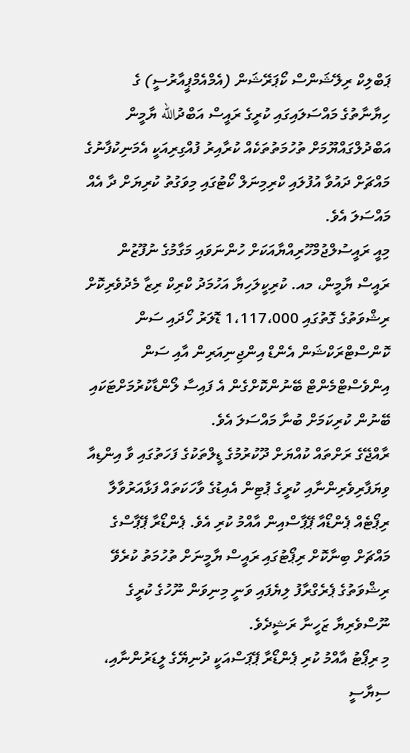ޕަބްލިކް ރިލޭޝަންސް ކޯޕަރޭޝަން (އެމްއެމްޕީއާރުސީ) ގެ ހިޔާނާތުގެ މައްސަލައިގައި ކުރީގެ ރައީސް އަބްދުالله ޔާމީން އަބްދުލްގައްޔޫމަށް ތުހުމަތުތަކެއް ކުރާއިރު ފުއްގިރިއަކީ އެމަނިކުފާނުގެ މައްޗަށް ދައުވާ އުފުލައި ކްރިމިނަލް ކޯޓުގައި މިވަގުތު ކުރިޔަށް ދާ އެއް މައްސަލަ އެވެ.
މިއީ ރައީސުލްޖުމްހޫރިއްޔާއަކަށް ހުންނަވައި މަގާމުގެ ނުފޫޒުން ރައީސް ޔާމީން، މއ. ކުރިކީލަހިޔާ އަހުމަދު ކްރިކް ރިޒާ މެދުވެރިކޮށް ރިޝްވަތުގެ ގޮތުގައި 1،117،000 ޑޮލަރު ހޯދައި ސަން ކޮންސްޓްރަކްޝަން އެންޑް އިންޖިނިއަރިން އާއި ސަން އިންވެސްޓްމެންޓް ބޭނުންކޮށްގެން އެ ފައިސާ ލޯންޑާކުރުމަށްޓަކައި ބޭނުން ކުރިކަމަށް ބުނާ މައްސަލަ އެވެ.
ރާއްޖޭގެ ރަށްތައް ކުއްޔަށް ދޫކުރުމުގެ ޑީލްތަކުގެ ފަހަތުގައި ވާ އިންޑިއާ ވިޔަފާރިވެރިންނާއި ކުރީގެ ޕުޓިން އެއިޑުގެ ވާހަކަތައް ފަޅާއަރުވާލާ ރިޕޯޓެއް ޕެންޑޯއާ ޕޭޕާސްއިން އާއްމު ކުރި އެވެ. ޕެންޑޯރާ ޕޭޕާސްގެ މައްޗަށް ބިނާކޮށް ރިޕޯޓުގައި ރައީސް ޔާމީނަށް ތުހުމަތު ކުރެވޭ ރިޝްވަތުގެ ޕެރެގްރާފު ލިޔެފައި ވަނީ މިނިވަން ނޫހުގެ ކުރީގެ ނޫސްވެރިޔާ ޒަހީނާ ރަޝީދެވެ.
މި ރިޕޯޓު އާއްމު ކުރި ޕެންޑޯރާ ޕޭޕަސްއަކީ ދުނިޔޭގެ ލީޑަރުންނާއި، ސިޔާސީ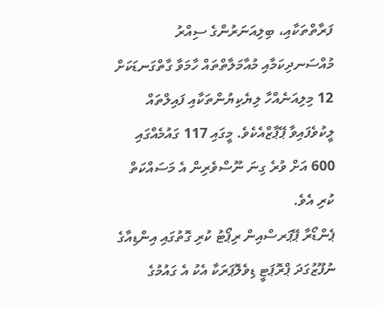ފަރާތްތަކާއި، ބިލިއަނަރުންގެ ސިއްރު މުއްސަނދިކަމާއި މުއާމަލާތްތައް ހާމަވާ ގާތްގަނޑަކަށް 12 މިލިއަނެއްހާ ލިޔެކިޔުންތަކާއި ފައިލްތައް ލީކުވެފައިވާ ޕޭޕާޒްއެކެވެ. މީގައި 117 ގައުމެއްގައި 600 އަށް ވުރެ ގިނަ ނޫސްވެރިން އެ މަސައްކަތް ކުރި އެވެ.
ޕެންޑޯރާ ޕޭޕަރސްއިން ރިޕޯޓު ކުރި ގޮތުގައި އިންޑިއާގެ ނުފޫޒުގަދަ ޕްރޮޕަޓީ ޑިވެލޮޕަރަކާ އެކު އެ ގައުމުގެ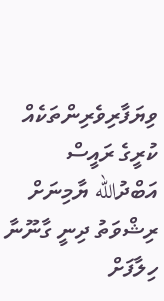ވިޔަފާރިވެރިންތަކެއް ކުރީގެ ރައީސް އަބްދުالله ޔާމިނަށް ރިޝްވަތު ދިނީ ގާނޫނާ ހިލާފަށް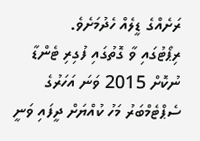ރަށެއްގެ ޑީލެއް ހެދުމަށެވެ.
ރިޕޯޓުގައި ވާ ގޮތުގައި ފުގިރި ޓެންޑާ ނުކޮށް 2015 ވަނަ އަހަރުގެ ސެޕްޓެމްބަރު މަހު ކުއްޔަށް ދީފައި ވަނީ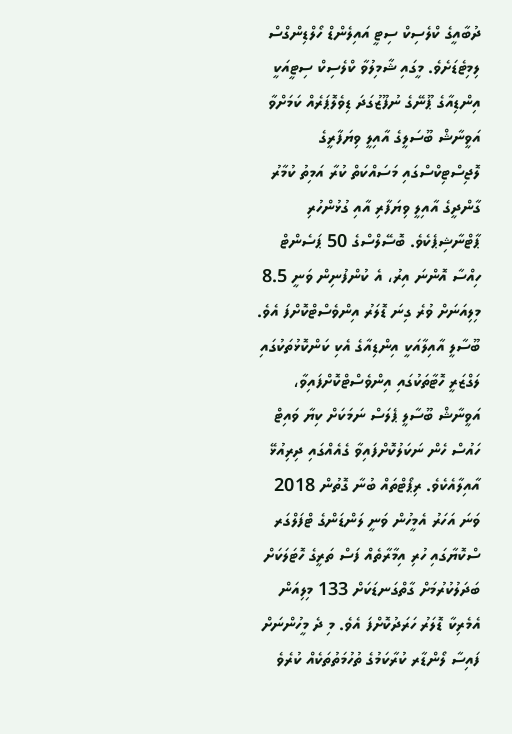ދުބާއީގެ ކްލެސިކް ސިޓީ އައިލެންޑް ހޯލްޑިންގްސް ލިމިޓެޑަށެވެ. މީގައި ޝާމިލުވާ ކްލެސިކް ސިޓީއަކީ އިންޑިއާގެ ޕޫނޭގެ ނުފޫޒުގަދަ ޑިވެލޮޕަރެއް ކަމަށްވާ އަވީނާޝް ބޫސަލީގެ އާއިލީ ވިޔަފާރީގެ ލޮޖިސްޓިކްސްގައި މަސައްކަތް ކުރާ އަމިތު ކުމާރު ގާންދީގެ އާއިލީ ވިޔަފާރި އާއި ގުޅުންހުރި ޕާޓްނާޝިޕެކެވެ. ބޮސޭލްސްގެ 50 ޕަސެންޓް ހިއްސާ އޮންނަ އިރު، އެ ކުންފުނިން ވަނީ 8.5 މިލިއަނަށް ވުރެ ގިނަ ޑޮލަރު އިންވެސްޓްކޮށްފަ އެވެ.
ބޫސާލީ އާއިލާއަކީ އިންޑިއާގެ އެކި ކަންކޮޅުތަކުގައި ލަގްޒަރީ ހޮޓާތަކުގައި އިންވެސްޓްކޮށްފައިވާ، އަވީނާޝް ބޫސާލީ ޕެލަސް ނަމަކަށް ކިޔާ ވައިޓް ހައުސް ހެން ނަކަލުކޮށްފައިވާ ގެއެއްގައި ދިރިއުޅޭ އާއިލާއެކެވެ. ރިޕޯޓްތައް ބުނާ ގޮތުން 2018 ވަނަ އަހަރު އެމީހުން ވަނީ ލަންޑަންގެ ޓްފަލްގަރ ސްކޮޔާގައި ހުރި އިމާރާތެއް ފަސް ތަރީގެ ހޮޓަލަކަށް ބަދަލުކުރުމަށް ގާތްގަނޑަކަށް 133 މިލިއަން އެމެރިކާ ޑޮލަރު ހަރަދުކޮށްފަ އެވެ. މި ދެ މީހުންނަށް ފައިސާ ލޯންޑާރ ކުރާކަމުގެ ތުހުމަތުތަކެއް ކުރެވެ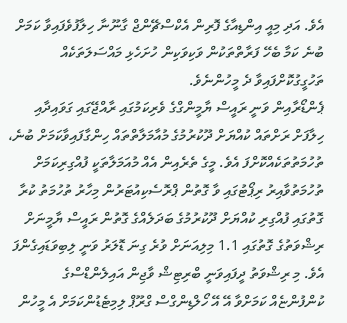އެވެ. އަދި މިއީ އިންޑިއާގެ ފޮރިން އެކްސްޗޭންޖް ގާނޫނާ ހިލާފުވެފައިވާ ކަމަށް ބުނެ ކަމާ ބެހޭ ފަރާތްތަކުން ވަކިވަކިން ހުށަހެޅި މައްސަލަތަކެއް ތަހުގީގުކޮށްފައިވާ ދެ މީހުންނެވެ.
ޕެންޑޯރާއިން ވަނީ ރައީސް ޔާމީންގްގެ ވެރިކަމުގައި ރާއްޖޭގައި ގަވައިދާއި ހިލާފަށް ރަށްތައް ކުއްޔަށް ދޫކުރުމުގެ މުއާމަލާތްތައް ހިންގާފައިވާކަމަށް ބުނެ، ތުހުމަތުތަކެއްކޮށްފަ އެވެ. މީގެ ތެރެއިން އެއް މުއަމަލާތަކީ ފުއްގިރިކަމަށް ތުހުމަތުވާއިރު ރިޕޯޓުގައި ވާ ގޮތުން ޕްރޮސެކިއުޓަރުން މިހާރު ތުހުމަތު ކުރާ ގޮތުގައި ފުއްގިރި ކުއްޔަށް ދޫކުރުމުގެ ބަދަލެއްގެ ގޮތުން ރައީސް ޔާމީނަށް ރިޝްވަތުގެ ގޮތުގައި 1.1 މިލިއަނަށް ވުރެ ގިނަ ޑޮލަރު ވަނީ ލިބިވަޑައިގެންފަ އެވެ. މި ރިޝްވަތު ދީފައިވަނީ ބްރިޓިޝް ވާޖިން އައިލެންޑްސްގެ ކުންފުންޏެއް ކަމަށްވާ އޭ އޭ ހޯލްޑިންގްސް ގްރޫޕް ލިމިޓެޑުންކަމަށް އެ މީހުން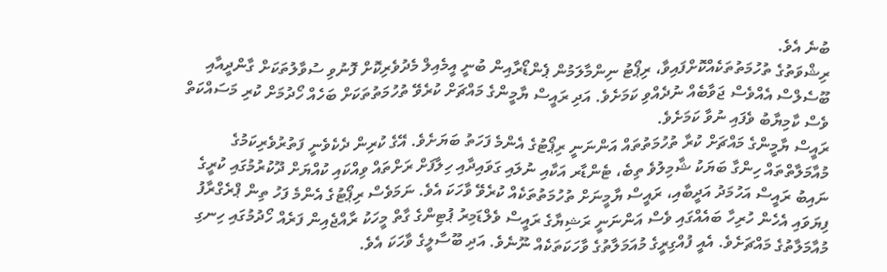ބުނެ އެވެ.
ރިޝްވަތުގެ ތުހުމަތުތަކެއްކޮށްފައިވާ، ރިޕޯޓު ނިންމާލަމުން ޕެންޑޯރާއިން ބުނީ އީމެއިލް މެދުވެރިކޮށް ފޮނުވި ސުވާލުތަކަށް ގާންދީއާއި ބޫސެލްސް އެއްވެސް ޖަވާބެއް ނުދެއްވި ކަމަށެވެ. އަދި ރައީސް ޔާމީންގެ މައްޗަށް ކުރެވޭ ތުހުމަތުތަކަށް ބަހެއް ހޯދުމަށް ކުރި މަސައްކަތް ވެސް ކާމިޔާބު ވެފައި ނުވާ ކަމަށެވެ.
ރައީސް ޔާމީންގެ މައްޗަށް ކުރާ ތުހުމަތުތައް އަންނަނީ ރިޕޯޓުގެ އެންމެ ފަހަތު ބަޔަށެވެ. އޭގެ ކުރިން ދެކެވެނީ ފަތުރުވެރިކަމުގެ މުއާމަލާތްތައް ހިންގާ ބަޔަކު ޝާމިލުވެ ތިބެ، ޓެންޑާރ އަކާއި ނުލައި ގަވައިދާއި ހިލާފަށް ރަށްތައް ވިއްކައި ކުއްޔަށް ދޫކުރުމުގައި ކުރީގެ ނައިބު ރައީސް އަހުމަދު އަދީބާއި، ރައީސް ޔާމީނަށް ތުހުމަތުތަކެއް ކުރެވޭ ވާހަކަ އެވެ. ނަމަވެސް ރިޕޯޓުގެ އެންމެ ފަހު ތިން ޕްރެގްރާފު ފިޔަވައި އެހެން ހުރިހާ ބައެއްގައި ވެސް އަންނަނީ ރަޝިޔާގެ ރައީސް ވެލްޑަމިރު ޕުޓިންގެ ގާތް މީހަކު ރާއްޖެއިން ފަރެއް ހޯދުމުގައި ހިނގި މުއާމަލާތުގެ މައްޗަށެވެ. އެއީ ފުއްގިރީގެ މުއަމަލާތުގެ ވާހަކަތަކެއް ނޫނެވެ. އަދި ބޫސާލީގެ ވާހަކަ އެވެ.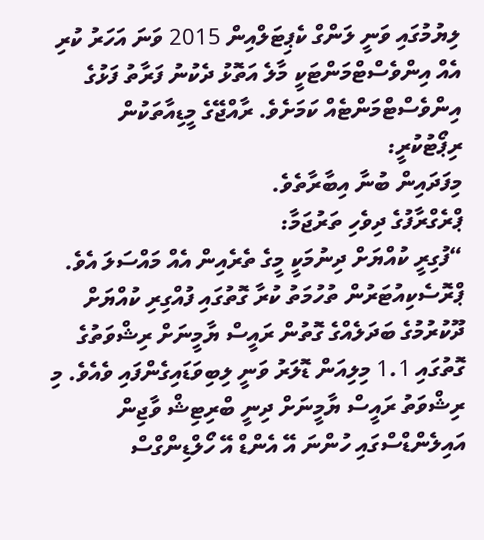ލިޔުމުގައި ވަނީ ލަންގް ކެޕިޓަލްއިން 2015 ވަނަ އަހަރު ކުރި އެއް އިންވެސްޓްމަންޓަކީ މާލެ އަތޮޅު ދެކުނު ފަރާތު ފަޅުގެ އިންވެސްޓްމަންޓެއް ކަމަށެވެ. ރާއްޖޭގެ މީޑިއާތަކުން ރިޕޯޓުކުރީ:
މިފަދައިން ބުނާ އިބާރާތެވެ.
ޕްރެގްރާފުގެ ދިވެހި ތަރުޖަމާ:
“ފުގިރީ ކުއްޔަށް ދިނުމަކީ މީގެ ތެރެއިން އެއް މައްސަލަ އެވެ. ޕްރޮސެކިއުޓަރުން ތުހުމަތު ކުރާ ގޮތުގައި ފުއްގިރި ކުއްޔަށް ދޫކުރުމުގެ ބަދަލެއްގެ ގޮތުން ރައީސް ޔާމީނަށް ރިޝްވަތުގެ ގޮތުގައި 1.1 މިލިއަން ޑޮލަރު ވަނީ ލިބިވަޑައިގެންފައި ވެއެވެ. މި ރިޝްވަތު ރައީސް ޔާމީނަށް ދިނީ ބްރިޓިޝް ވާޖިން އައިލެންޑްސްގައި ހުންނަ އޭ އެންޑް އޭ ހޯލްޑިންގްސް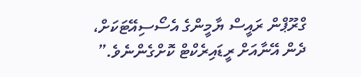ގްރޫޕްން ރައީސް ޔާމީންގެ އެސޯސިއޭޓަކަށް، ދެން އޭނާއަށް ރީޑައިރެކްޓް ކޮށްގެންނެވެ.”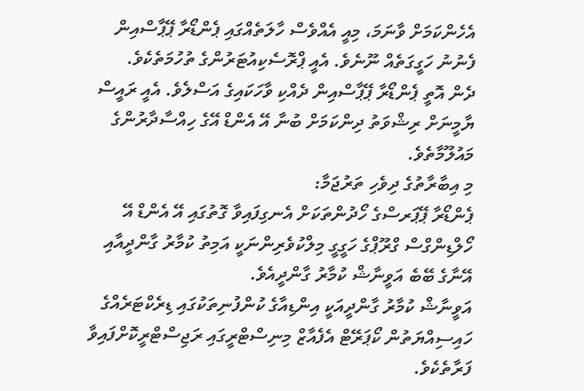އެހެންކަމަށް ވާނަމަ، މިއީ އެއްވެސް ހާލަތެއްގައި ޕެންޑޯރާ ޕޭޕާސްއިން ފެނުނު ހަގީގަތެއް ނޫނެވެ. އެއީ ޕްރޮސެކިއުޓަރުންގެ ތުހުމަތެކެވެ.
ދެން އޮތީ ޕެންޑޯރާ ޕޭޕާސްއިން ދެއްކި ވާހަކައިގެ އަސްލެވެ. އެއީ ރައީސް ޔާމީނަށް ރިޝްވަތު ދިންކަމަށް ބުނާ އޭ އެންޑް އޭގެ ހިއްސާދާރުންގެ މައުލޫމާތެވެ.
މި އިބާރާތުގެ ދިވެހި ތަރުޖަމާ:
ޕެންޑޯރާ ޕޭޕަރސްގެ ހޯދުންތަކަށް އެނގިފައިވާ ގޮތުގައި އޭ އެންޑް އޭ ހޯލްޑިންގްސް ގްރޫޕްގެ ހަގީގީ މިލްކުވެރިންނަކީ އަމިތު ކުމާރު ގާންދީއާއި އޭނާގެ ބޭބެ އަވީނާޝް ކުމާރު ގާންދީއެވެ.
އަވީނާޝް ކުމާރު ގާންދީއަކީ އިންޑިއާގެ ކުންފުނިތަކުގައި ޑިރެކްޓަރެއްގެ ހައިސިއްޔަތުން ކޯޕަރޭޓް އެފެއާޒް މިނިސްޓްރީގައި ރަޖިސްޓްރީކޮށްފައިވާ ފަރާތެކެވެ.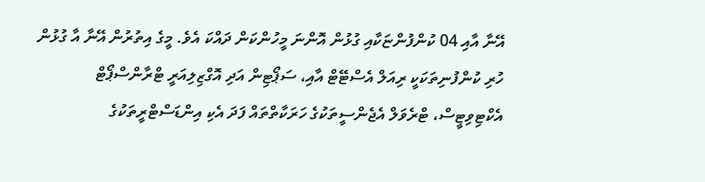އޭނާ އާއި 04 ކުންފުންޏަކާއި ގުޅުން އޮންނަ މީހުންކަން ދައްކަ އެވެ. މީގެ އިތުރުން އޭނާ އާ ގުޅުން ހުރި ކުންފުނިތަކަކީ ރިއަލް އެސްޓޭޓް އާއި، ސަޕޯޓިން އަދި އޮގްޒިލިއަރީ ޓްރާންސްޕޯޓް އެކްޓިވިޓީސް، ޓްރެވަލް އެޖެންސީތަކުގެ ހަރަކާތްތައް ފަދަ އެކި އިންޑަސްޓްރީތަކުގެ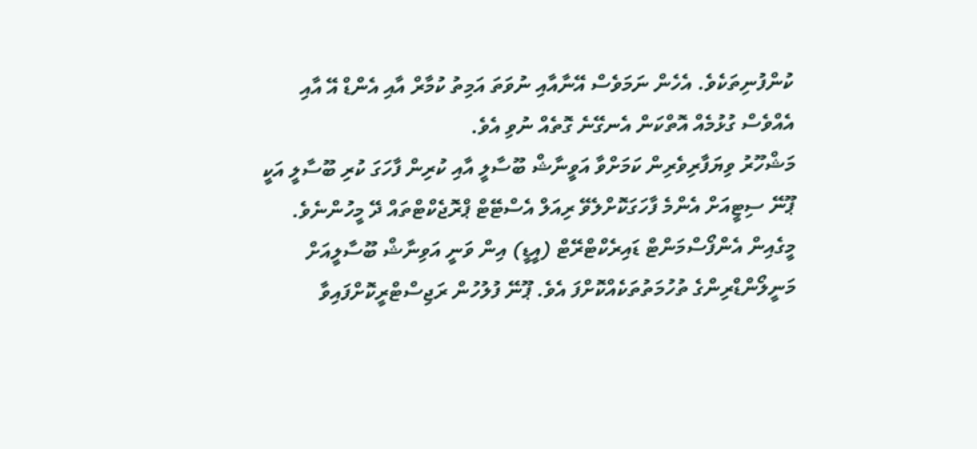ކުންފުނިތަކެވެ. އެހެން ނަމަވެސް އޭނާއާއި ނުވަތަ އަމިތު ކުމާރް އާއި އެންޑް އޭ އާއި އެއްވެސް ގުޅުމެއް އޮތްކަން އެނގޭނެ ގޮތެއް ނުވި އެވެ.
މަޝްހޫރު ވިޔަފާރިވެރިން ކަމަށްވާ އަވީނާޝް ބޫސާލީ އާއި ކުރިން ފާހަގަ ކުރި ބޫސާލީ އަކީ ޕޫނޭ ސިޓީއަށް އެންމެ ފާހަގަކޮށްލެވޭ ރިއަލް އެސްޓޭޓް ޕްރޮޖެކްޓްތައް ދޭ މީހުންނެވެ. މީގެއިން އެންފޯސްމަންޓް ޑައިރެކްޓްރޭޓް (އީޑީ) އިން ވަނީ އަވިނާޝް ބޫސާލީއަށް މަނީލޯންޑްރިންގެ ތުހުމަތުތަކެއްކޮށްފަ އެވެ. ޕޫނޭ ފުލުހުން ރަޖިސްޓްރީކޮށްފައިވާ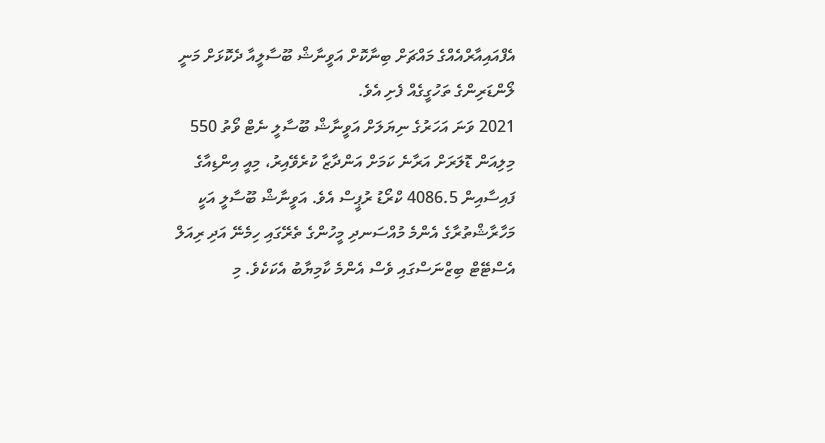އެފްއައިއާރްއެއްގެ މައްޗަށް ބިނާކޮށް އަވީނާޝް ބޫސާލީއާ ދެކޮޅަށް މަނީ ލޯންޑަރިންގެ ތަހުގީގެއް ފެށި އެވެ.
2021 ވަނަ އަހަރުގެ ނިޔަލަށް އަވީނާޝް ބޫސާލީ ނެޓް ވޯތު 550 މިލިއަން ޑޮލަރަށް އަރާނެ ކަމަށް އަންދާޒާ ކުރެވޭއިރު، މިއީ އިންޑިއާގެ ފައިސާއިން 4086.5 ކްރޯޑު ރުޕީސް އެވެ. އަވީނާޝް ބޫސާލީ އަކީ މަހާރާޝްތުރާގެ އެންމެ މުއްސަނދި މީހުންގެ ތެރޭގައި ހިމެނޭ އަދި ރިއަލް އެސްޓޭޓް ބިޒްނަސްގައި ވެސް އެންމެ ކާމިޔާބު އެކަކެވެ. މި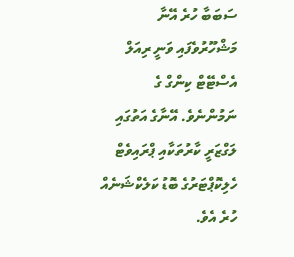ސަބަބާ ހުރެ އޭނާ މަޝްހޫރުވެފައި ވަނީ ރިއަލް އެސްޓޭޓް ކިންގް ގެ ނަމުންނެވެ. އޭނާގެ އަތުގައި ލަގްޒަރީ ކާރުތަކާއި ޕްރައިވެޓް ހެލިކޮޕްޓަރުގެ ބޮޑު ކަލެކްޝަނެއް ހުރެ އެވެ.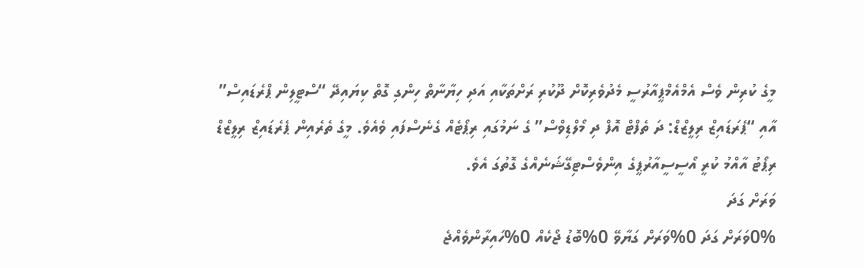މީގެ ކުރިން ވެސް އެމްއެމްޕީއާރުސީ މެދުވެރިކޮށް ދޫކުރި ރަށްތަކާއި އަދި ހިޔާނާތް ހިންގި ގޮތް ކިޔައިދޭ “ސްޓީލިން ޕްރެޑައިސް” އާއި “ޕެރަޑައިޒް ރިލީޒްޑް: ދަ ތެފްޓް އޮފް ދި މޯލްޑިވްސް” ގެ ނަމުގައި ރިޕޯޓެއް ގެނެސްފައި ވެއެވެ. މީގެ ތެރެއިން ޕެރެޑައިޒް ރިލީޒްޑް ރިޕޯޓު އާއްމު ކުރީ އޯސީސީއާރުޕީގެ އިންވެސްޓިގޭޝަނެއްގެ ގޮތުގަ އެވެ.
ވަރަށް ގަދަ
0%ވަރަށް ގަދަ 0%ވަރަށް ގަޔާވޭ 0%ބޮޑު ޖޯކެއް 0%ހައިރާންވެއްޖެ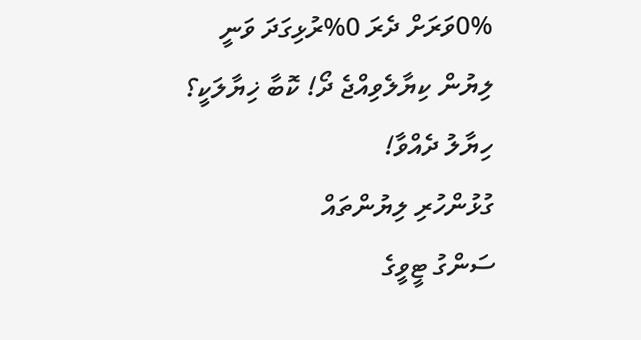0%ވަރަށް ދެރަ 0%ރުޅިގަދަ ވަނީ
ލިޔުން ކިޔާލެވިއްޖެ ދޯ! ކޮބާ ޚިޔާލަކީ؟
ހިޔާލު ދެއްވާ!
ގުޅުންހުރި ލިޔުންތައް
ސަންގު ޓީވީގެ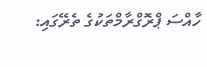ހާއްސަ ޕްރޮގްރާމްތަކުގެ ތެރޭގައި: